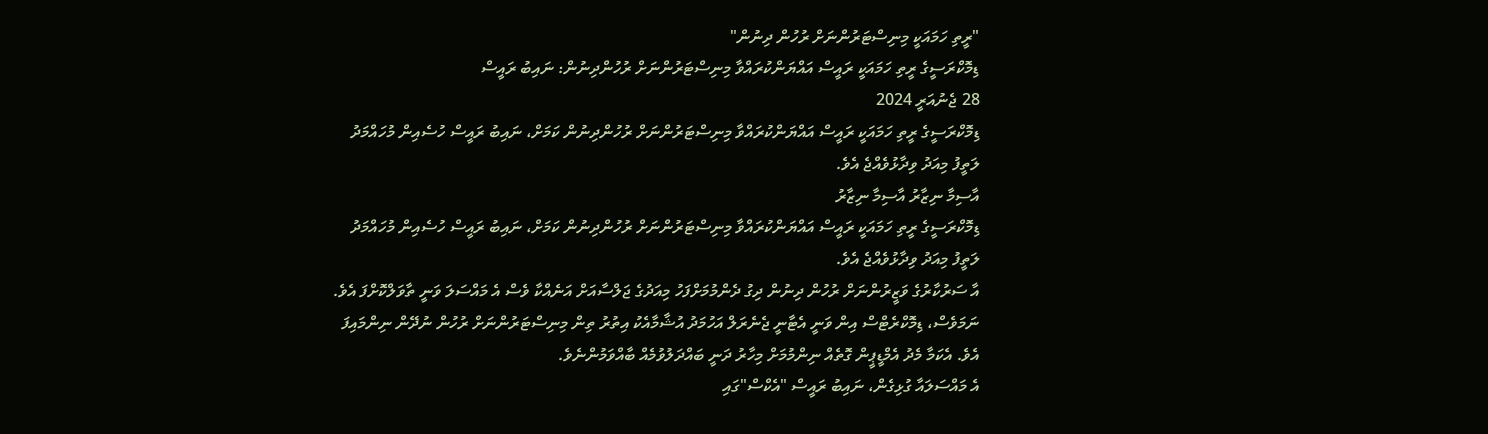"ރީތި ހަމައަކީ މިނިސްޓަރުންނަށް ރުހުން ދިނުން"
ޑިމޮކްރަސީގެ ރީތި ހަމައަކީ ރައީސް އައްޔަންކުރައްވާ މިނިސްޓަރުންނަށް ރުހުންދިނުން: ނައިބު ރައީސް
28 ޖެނުއަރީ 2024
ޑިމޮކްރަސީގެ ރީތި ހަމައަކީ ރައީސް އައްޔަންކުރައްވާ މިނިސްޓަރުންނަށް ރުހުންދިނުން ކަމަށް، ނައިބު ރައީސް ހުސެއިން މުހައްމަދު ލަތީފު މިއަދު ވިދާޅުވެއްޖެ އެވެ.
އާސިމާ ނިޒާރު އާސިމާ ނިޒާރު
ޑިމޮކްރަސީގެ ރީތި ހަމައަކީ ރައީސް އައްޔަންކުރައްވާ މިނިސްޓަރުންނަށް ރުހުންދިނުން ކަމަށް، ނައިބު ރައީސް ހުސެއިން މުހައްމަދު ލަތީފު މިއަދު ވިދާޅުވެއްޖެ އެވެ.
އާ ސަރުކާރުގެ ވަޒީރުންނަށް ރުހުން ދިނުން ދިގު ދެންމުމަށްފަހު މިއަދުގެ ޖަލްސާއަށް އަނެއްކާ ވެސް އެ މައްސަލަ ވަނީ ތާވަލްކޮށްފަ އެވެ. ނަމަވެސް، ޑިމޮކްރެޓްސް އިން ވަނީ އެޓާނީ ޖެނެރަލް އަހުމަދު އުޝާމާއެކު އިތުރު ތިން މިނިސްޓަރުންނަށް ރުހުން ނުދޭން ނިންމައިފަ އެވެ. އެކަމާ މެދު އެމްޑީޕީން ގޮތެއް ނިންމުމަށް މިހާރު ދަނީ ބައްދަލުވުމެއް ބާއްވަމުންނެވެ.
އެ މައްސަލައާ ގުޅިގެން، ނައިބު ރައީސް "އެކްސް"ގައި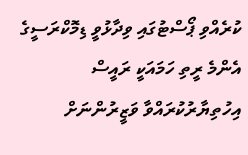ކުރެއްވި ޕޯސްޓުގައި ވިދާޅުވީ ޑިމޮކްރަސީގެ އެންމެ ރީތި ހަމައަކީ ރައީސް އިހުތިޔާރުކުރައްވާ ވަޒީރުންނަށް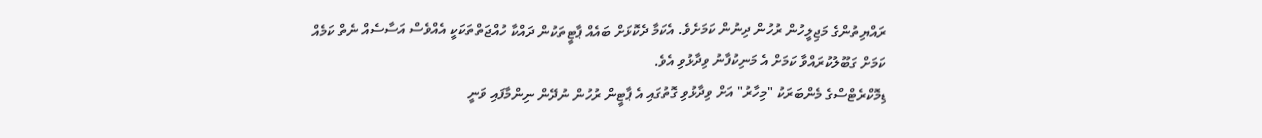ރައްޔިތުންގެ މަޖިލީހުން ރުހުން ދިނުން ކަމަށެވެ. އެކަމާ ދެކޮޅަށް ބައެއް ޕާޓީތަކުން ދައްކާ ހުއްޖަތްތަކަކީ އެއްވެސް އަސާސެއް ނެތް ކަމެއް ކަމަށް ގަބޫލުކުރައްވާ ކަމަށް އެ މަނިކުފާނު ވިދާޅުވި އެވެ.
ޑިމޮކްރެޓްސްގެ މެންބަރަކު "މިހާރު" އަށް ވިދާޅުވި ގޮތުގައި އެ ޕާޓީން ރުހުން ނުދޭން ނިންމާފައި ވަނީ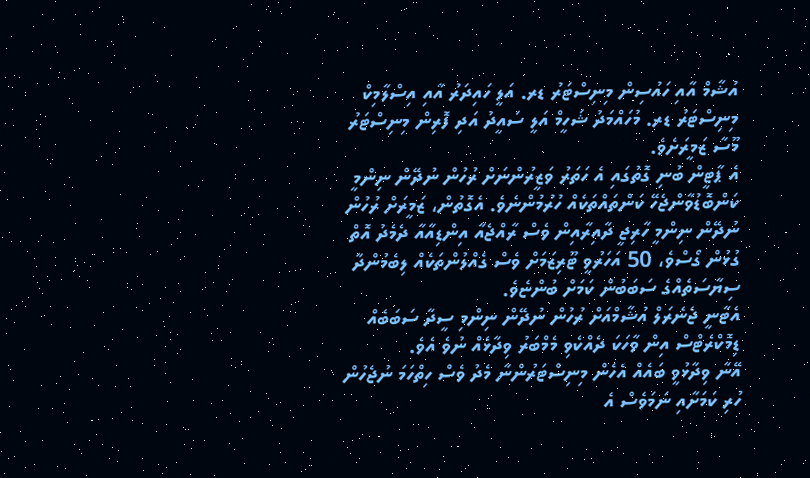އުޝާމް އާއި ހައުސިން މިނިސްޓަރު ޑރ. އަލީ ހައިދަރު އާއި އިސްލާމިކް މިނިސްޓަރު ޑރ. މުހައްމަދު ޝަހީމް އަލީ ސައީދު އަދި ފޮރިން މިނިސްޓަރު މޫސާ ޒަމީރަށެވެ.
އެ ޕާޓީން ބުނި ގޮތުގައި އެ ހަތަރު ވަޒީރުންނަށް ރުހުން ނުދޭން ނިންމީ ކަންބޮޑުވާންޖެހޭ ކަންތައްތަކެއް ހުރުމުންނެވެ. އެގޮތުން، ޒަމީރަށް ރުހުން ނުދޭން ނިންމީ ހާރިޖީ ދާއިރާއިން ވެސް ރާއްޖެއާ އިންޑިއާއާ ދެމެދު އޮތް ގުޅުން ގޯސްވެ، 50 އަހަރުވީ ޓޫރިޒަމަށް ވެސް ގެއްލުންތަކެއް ލިބެމުންދާ ސިޔާސަތެއްގެ ސަބަބުން ކަމަށް ބުންޏެވެ.
އެޓާނީ ޖެނެރަލް އުޝާމްއަށް ރުހުން ނުދޭން ނިންމި ސީދާ ސަބަބެއް ޑިމޮކްރެޓްސް އިން ވާހަކަ ދެއްކެވި މެމްބަރު ވިދާޅެއް ނުވެ އެވެ.
އޭނާ ވިދާޅުވީ ބައެއް އެހެން މިނިސްޓަރުންނާ މެދު ވެސް ހިތްހަމަ ނުޖެހުން ހުރި ކަމަށާއި ނަމަވެސް އެ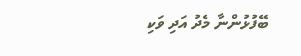ބޭފުޅުންނާ މެދު އަދި ވަކި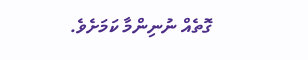ގޮތެއް ނުނިންމާ ކަމަށެވެ.